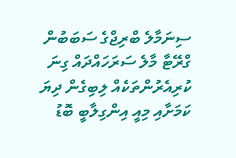ސިނަމާލެ ބްރިޖްގެ ސަބަބުން ގްރޭޓާ މާލެ ސަރަހައްދައް ގިނަ ކުރިއެރުންތަކެއް ލިބިގެން ދިޔަ ކަމަށާއި މިއީ އިންގިލާބީ ބޮޑު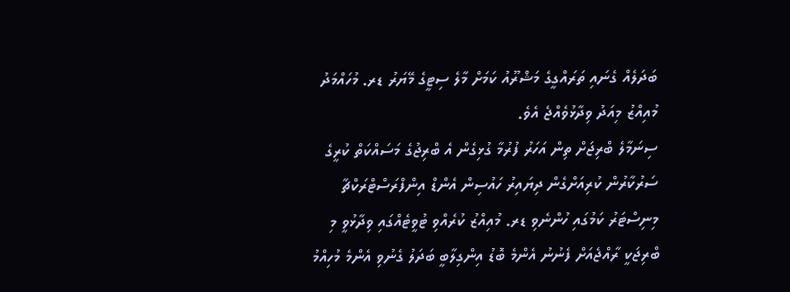ބަދަލެއް ގެނައި ތަރައްގީގެ މަޝްރޫއު ކަމަށް މާލެ ސިޓީގެ މޭޔަރު ޑރ. މުހައްމަދު މުއިއްޒު މިއަދު ވިދާޅުވެއްޖެ އެވެ.
ސިނަމާލެ ބްރިޖަށް ތިން އަހަރު ފުރުމާ ގުޅިގެން އެ ބްރިޖުގެ މަސައްކަތް ކުރީގެ ސަރުކާރުން ކުރިއަށްގެން ދިޔައިރު ހައުސިން އެންޑް އިންފްރަސްޓްރަކްޗާ މިނިސްޓަރު ކަމުގައި ހުންނެވި ޑރ. މުއިއްޒު ކުރެއްވި ޓުވީޓެއްގައި ވިދާޅުވީ މި ބްރިޖަކީ ރާއްޖެއަށް ފެނުނު އެންމެ ބޮޑު އިންގިލާބީ ބަދަލު ގެނުވި އެންމެ މުހިއްމު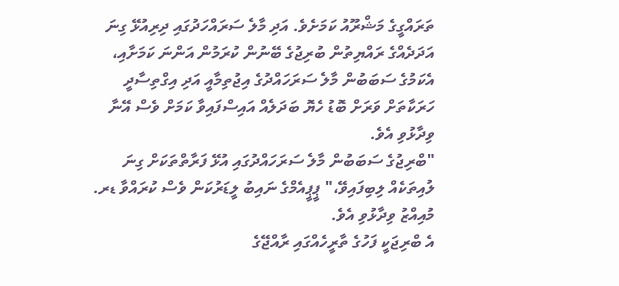ތަރައްގީގެ މަޝްރޫއު ކަމަށެވެ. އަދި މާލެ ސަރައްހަދުގައި ދިރިއުޅޭ ގިނަ އަދަދެއްގެ ރައްޔިތުން ބުރިޖުގެ ބޭނުން ކުރަމުން އަންނަ ކަމަށާއި، އެކަމުގެ ސަބަބުން މާލެ ސަރަހައްދުގެ އިޖުތިމާއީ އަދި އިގްތިސާދީ ހަރަކާތަށް ވަރަށް ބޮޑު ހެޔޮ ބަދަލެއް އައިސްފައިވާ ކަމަށް ވެސް އޭނާ ވިދާޅުވި އެވެ.
"ބްރިޖުގެ ސަބަބުން މާލެ ސަރަހައްދުގައި އުޅޭ ފަރާތްތަކަށް ގިނަ ލުއިތަކެއް ލިބިފައިވޭ،" ޕީޕީއެމްގެ ނައިބު ލީޑަރުކަން ވެސް ކުރައްވާ ޑރ. މުއިއްޒު ވިދާޅުވި އެވެ.
އެ ބްރިޖަކީ ފަހުގެ ތާރީހެއްގައި ރާއްޖޭގެ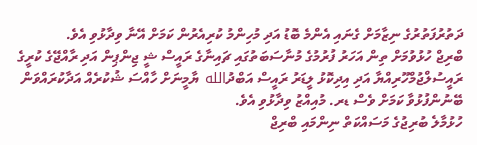ދަތުރުފަތުރުގެ ނިޒާމަށް ގެނައި އެންމެ ބޮޑު އަދި މުހިންމު ކުރިއެރުން ކަމަށް އޭނާ ވިދާޅުވި އެވެ.
ބްރިޖް ހުޅުވުމަށް ތިން އަހަރު ފުރުމުގެ މުނާސަބަތުގައި ޗައިނާގެ ރައީސް ޝީ ޖިންޕިން އަދި ރާއްޖޭގެ ކުރީގެ ރައީސުލްޖުމްހޫރިއްޔާ އަދި އިދިކޮޅު ލީޑަރު ރައީސް އަބްދުالله ޔާމީނަށް ހާއްސަ ޝުކުރެއް އަދާކުރައްވަން ބޭނުންފުޅުވާ ކަމަށް ވެސް ޑރ. މުއިއްޒު ވިދާޅުވި އެވެ.
ހުޅުމާލެ ބުރިޖުގެ މަސައްކަތް ނިންމައި ބްރިޖް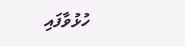ހުޅުވާފައި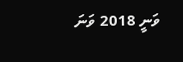ވަނީ 2018 ވަނަ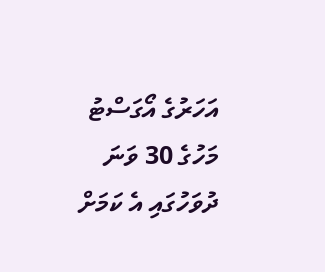އަހަރުގެ އޯގަސްޓު މަހުގެ 30 ވަނަ ދުވަހުގައި އެ ކަމަށް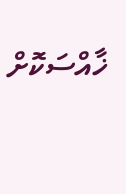ޚާއްސަކޮށް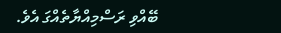ބޭއްވި ރަސްމިއްޔާތެއްގަ އެވެ.